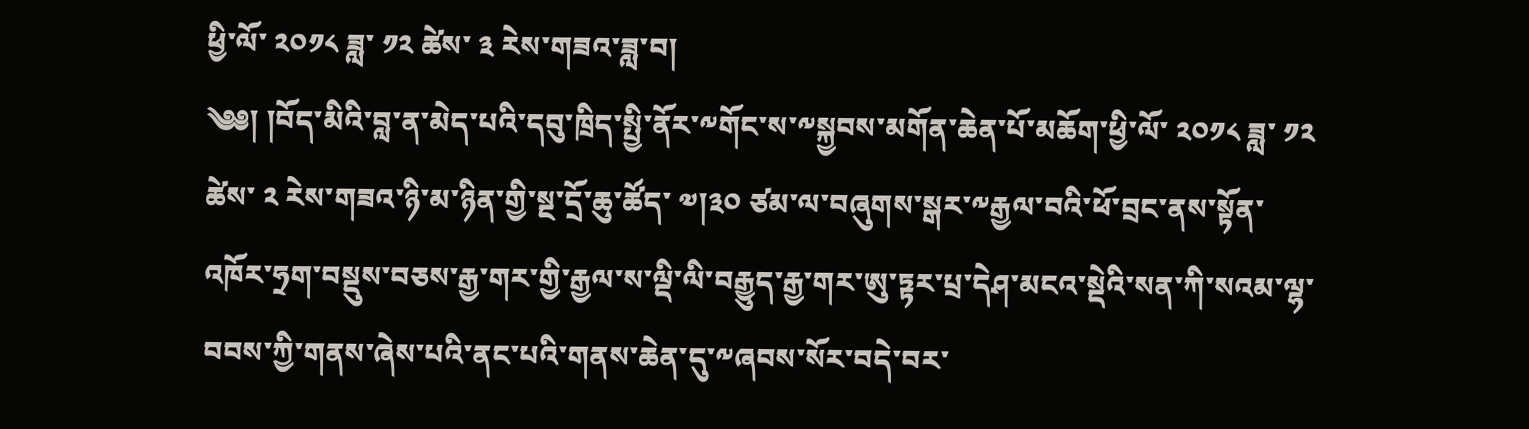ཕྱི་ལོ་ ༢༠༡༨ ཟླ་ ༡༢ ཚེས་ ༣ རེས་གཟའ་ཟླ་བ།
༄༅། །བོད་མིའི་བླ་ན་མེད་པའི་དབུ་ཁྲིད་སྤྱི་ནོར་༸གོང་ས་༸སྐྱབས་མགོན་ཆེན་པོ་མཆོག་ཕྱི་ལོ་ ༢༠༡༨ ཟླ་ ༡༢ ཚེས་ ༢ རེས་གཟའ་ཉི་མ་ཉིན་གྱི་སྔ་དྲོ་ཆུ་ཚོད་ ༧།༣༠ ཙམ་ལ་བཞུགས་སྒར་༸རྒྱལ་བའི་ཕོ་བྲང་ནས་སྟོན་འཁོར་ཧྲག་བསྡུས་བཅས་རྒྱ་གར་གྱི་རྒྱལ་ས་ལྡི་ལི་བརྒྱུད་རྒྱ་གར་ཨུ་ཏྟར་པྲ་དེཤ་མངའ་སྡེའི་སན་ཀི་སའམ་ལྷ་བབས་ཀྱི་གནས་ཞེས་པའི་ནང་པའི་གནས་ཆེན་དུ་༸ཞབས་སོར་བདེ་བར་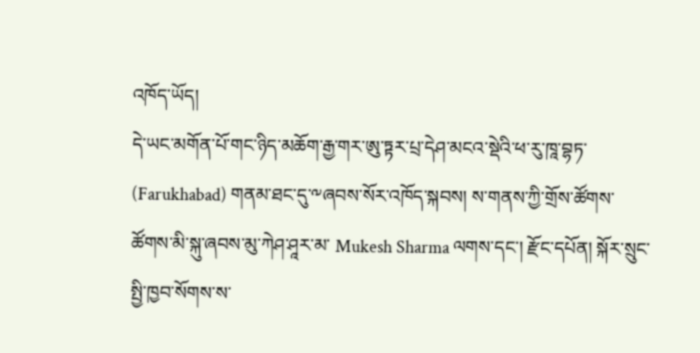འཁོད་ཡོད།
དེ་ཡང་མགོན་པོ་གང་ཉིད་མཆོག་རྒྱ་གར་ཨུ་ཏྟར་པྲ་དེཤ་མངའ་སྡེའི་ཕ་རུ་ཁཱ་བྷཏ་ (Farukhabad) གནམ་ཐང་དུ་༸ཞབས་སོར་འཁོད་སྐབས། ས་གནས་ཀྱི་གྲོས་ཚོགས་ཚོགས་མི་སྐུ་ཞབས་མུ་ཀེཤ་ཤཱར་མ་ Mukesh Sharma ལགས་དང་། རྫོང་དཔོན། སྐོར་སྲུང་སྤྱི་ཁྱབ་སོགས་ས་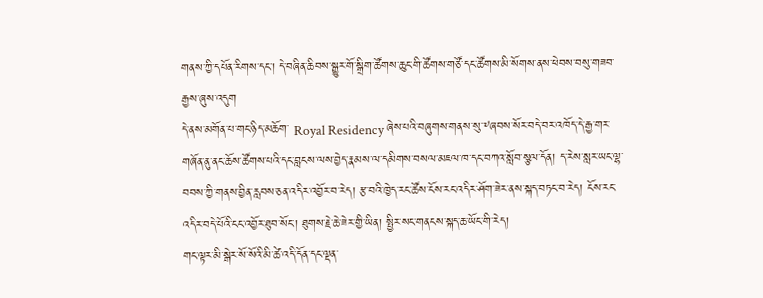གནས་ཀྱི་དཔོན་རིགས་དང་། དེ་བཞིན་ཆིབས་སྒྱུར་གོ་སྒྲིག་ཚོགས་ཆུང་གི་ཚོགས་གཙོ་དང་ཚོགས་མི་སོགས་ནས་ཕེབས་བསུ་གཟབ་རྒྱས་ཞུས་འདུག
དེ་ནས་མགོན་པ་གང་ཉིད་མཆོག་ Royal Residency ཞེས་པའི་བཞུགས་གནས་སུ་༸ཞབས་སོར་བདེ་བར་འཁོད་དེ་རྒྱ་གར་གཞོན་ནུ་ནང་ཆོས་ཚོགས་པའི་དང་བླངས་ལས་བྱེད་རྣམས་ལ་དམིགས་བསལ་མཇལ་ཁ་དང་བཀའ་སློབ་སྩལ་དོན། ད་རེས་སླར་ཡང་ལྷ་བབས་ཀྱི་གནས་བྱིན་རླབས་ཅན་འདིར་འབྱོར་བ་རེད། རྩ་བའི་ཁྱེད་རང་ཚོས་ངོས་རང་འདིར་ཤོག་ཟེར་ནས་སྐད་བཏང་བ་རེད། ངོས་རང་འདིར་བདེ་པོའི་ངང་འབྱོར་ཐུབ་སོང་། ཐུགས་རྗེ་ཆེ་ཟེར་གྱི་ཡིན། སྤྱིར་སང་གནངས་སྐད་ཆ་ཡོང་གི་རེད།
གང་ལྟར་མི་སྒེར་སོ་སོའི་མི་ཚེ་འདི་དོན་དང་ལྡན་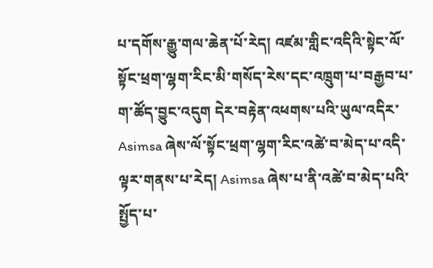པ་དགོས་རྒྱུ་གལ་ཆེན་པོ་རེད། འཛམ་གླིང་འདིའི་སྟེང་ལོ་སྟོང་ཕྲག་ལྷག་རིང་མི་གསོད་རེས་དང་འཁྲུག་པ་བརྒྱབ་པ་ག་ཚོད་བྱུང་འདུག དེར་བརྟེན་འཕགས་པའི་ཡུལ་འདིར་ Asimsa ཞེས་ལོ་སྟོང་ཕྲག་ལྷག་རིང་འཚེ་བ་མེད་པ་འདི་ལྟར་གནས་པ་རེད། Asimsa ཞེས་པ་ནི་འཚེ་བ་མེད་པའི་སྤྱོད་པ་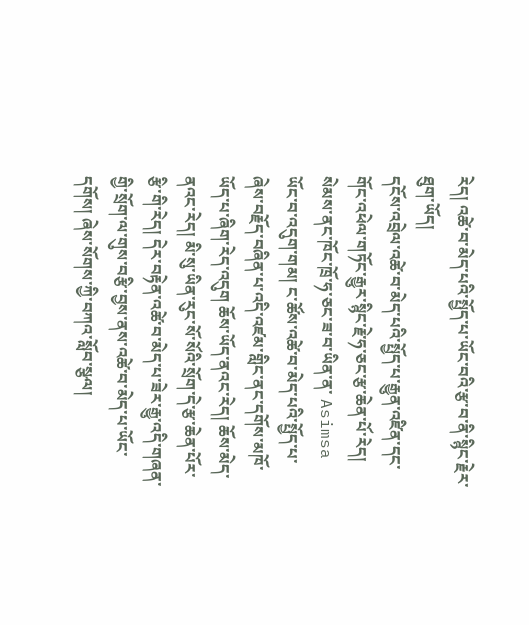རེད། འཚེ་བ་མེད་པའི་སྤྱོད་པ་ཡོང་བའི་རྩ་བ་ནི་སྙིང་རྗེར་ཐུག་ཡོད།
དངོས་འབྲེལ་འཚེ་བ་མེད་པའི་སྤྱོད་པ་རྒྱུན་འཛིན་དང་གོང་འཕེལ་གཏོང་རྒྱུར་སྙིང་རྗེ་ཧ་ཅང་རྩ་ཆེན་པོ་རེད། སེམས་ནང་ཁོང་ཁྲོ་ཧ་ཅང་ཟ་བ་ཡིན་ན་ Asimsa ཡོང་བ་འདུག་གམ། ང་ཚོས་འཚེ་བ་མེད་པའི་སྤྱོད་པ་ཞེས་བརྗོད་བཞིན་པ་འདི་འཛམ་གླིང་ནང་དགོས་མཁོ་ཡོད་པ་ཞིག་རེད་འདུག ཆོས་ཡོད་ནའང་རེད། ཆོས་མེད་ནའང་རེད། མི་སུ་ཡིན་རུང་སོ་སོའི་སྲོག་དེ་རྩ་ཆེན་པོར་རྩི་གི་རེད། དེར་བརྟེན་འཚེ་བ་མེད་པ་ཟེར་རྒྱུ་འདི་གཞན་གྱི་སྲོག་ལ་གུས་བརྩི་བྱས་ནས་འཚེ་བ་མེད་པ་ཡོང་དགོས། ཞེས་སོགས་ཀྱི་བཀའ་སློབ་སྩལ།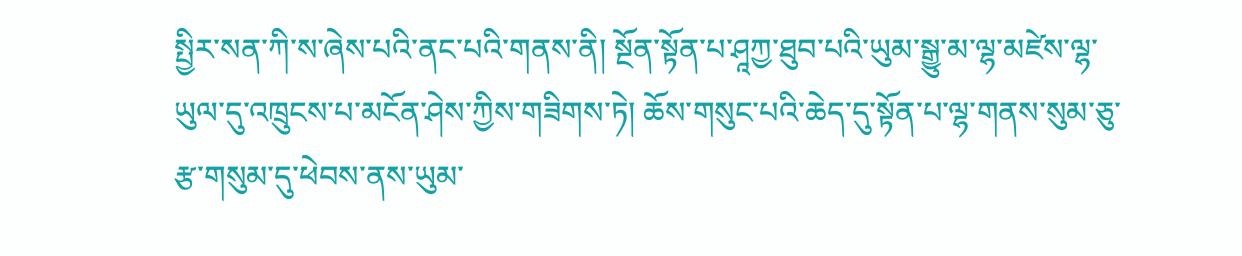སྤྱིར་སན་ཀི་ས་ཞེས་པའི་ནང་པའི་གནས་ནི། སྔོན་སྟོན་པ་ཤཱཀྱ་ཐུབ་པའི་ཡུམ་སྒྱུ་མ་ལྷ་མཛེས་ལྷ་ཡུལ་དུ་འཁྲུངས་པ་མངོན་ཤེས་ཀྱིས་གཟིགས་ཏེ། ཆོས་གསུང་པའི་ཆེད་དུ་སྟོན་པ་ལྷ་གནས་སུམ་ཅུ་རྩ་གསུམ་དུ་ཕེབས་ནས་ཡུམ་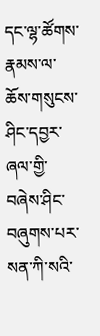དང་ལྷ་ཚོགས་རྣམས་ལ་ཆོས་གསུངས་ཤིང་དབྱར་ཞལ་གྱི་བཞེས་ཤིང་བཞུགས་པར་སན་ཀི་སའི་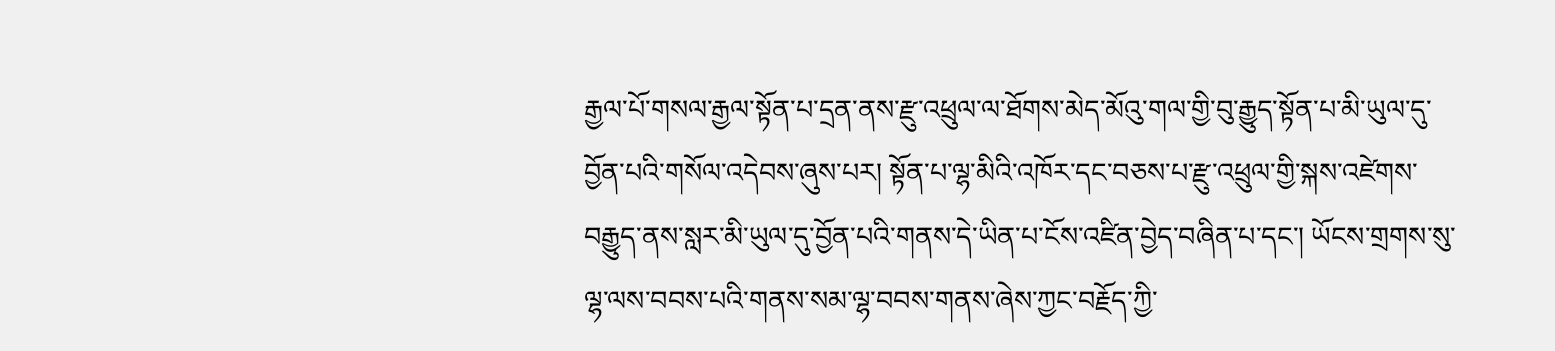རྒྱལ་པོ་གསལ་རྒྱལ་སྟོན་པ་དྲན་ནས་རྫུ་འཕྲུལ་ལ་ཐོགས་མེད་མོའུ་གལ་གྱི་བུ་རྒྱུད་སྟོན་པ་མི་ཡུལ་དུ་བྱོན་པའི་གསོལ་འདེབས་ཞུས་པར། སྟོན་པ་ལྷ་མིའི་འཁོར་དང་བཅས་པ་རྫུ་འཕྲུལ་གྱི་སྐས་འཛེགས་བརྒྱུད་ནས་སླར་མི་ཡུལ་དུ་བྱོན་པའི་གནས་དེ་ཡིན་པ་ངོས་འཛིན་བྱེད་བཞིན་པ་དང་། ཡོངས་གྲགས་སུ་ལྷ་ལས་བབས་པའི་གནས་སམ་ལྷ་བབས་གནས་ཞེས་ཀྱང་བརྗོད་ཀྱི་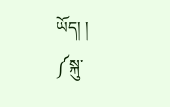ཡོད། །
༼སྐུ་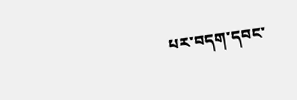པར་བདག་དབང་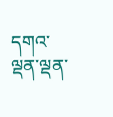དགའ་ལྡན་ལྡན་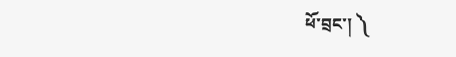ཕོ་བྲང་། ༽